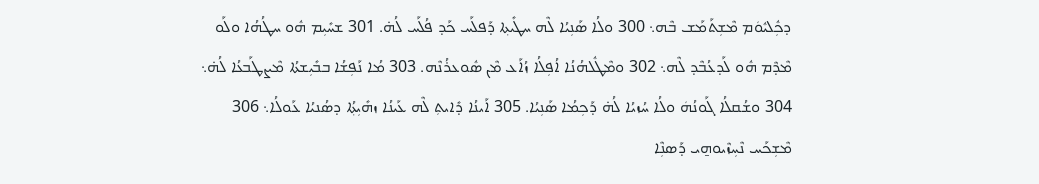ܕܟܼܽܠܝܽܘܿܡ ܡܶܫܼܬܰܡܰܫ ܒܶܗ܆ 300 ܘܠܳܐ ܣܰܢܼܝܳܐ ܠܶܗ ܚܛܺܝܬ݂ܐ ܕܰܦܠܰܚ ܟܰܕ ܦܳܠܰܚ ܠܳܗ̇. 301 ܫܚܺܝܼܡ ܗܽܘ ܚܛܳܗܳܐ ܘܠܰܘ ܡܶܕܶܡ ܗܽܘ ܠܰܕܥܳܒܶܕ ܠܶܗ܆ 302 ܘܡܶܛܽܠܗܳܢܳܐ ܐܳܦܼܠܳܐ ܙܳܐܰܥ ܡܶܢ ܣܽܘܥܪܳܢܶܗ. 303 ܡܳܐ ܢܰܦܼܫܳܐ ܒܒܺܝܼܫܬܳܐ ܡܶܨܛܰܒܥܳܐ ܠܳܗ̇܆ 304 ܘܫܳܩܠܳܐ ܓܰܘܢܳܗܿ ܘܠܳܐ ܚܳܙܝܳܐ ܠܳܗ̇ ܕܰܟܼܡܳܐ ܣܰܢܼܝܳܐ. 305 ܐܰܝܢܳܐ ܕܺܐܝܬܼ ܠܶܗ ܥܰܝܢܳܐ ܙܗܺܝܼܬ݂ܳܐ ܕܣܳܢܝܳܐ ܥܰܘܠܳܐ܆ 306 ܡܶܫܼܟܰܚ ܢܶܚܼܙܶܝܘܗ̱ܝ ܕܰܣܢܼܶܐ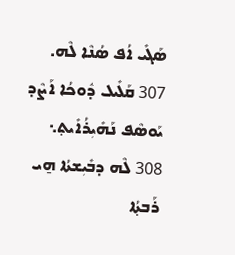ܣܰܓܺܝ ܐܳܦ ܣܳܢܶܐ ܠܶܗ. 307 ܩܰܠܺܝܠ ܕܽܘܟܳܐ ܐܰܨܶܕ ܝܰܘܣܶܦ ܢܰܗܺܝܼܪܳܐܺܝܬ݂܆ 308 ܠܶܗ ܕܒܺܝܼܫܬܳܐ ܗ̱ܝ ܪܰܒܬ݂ܳܐ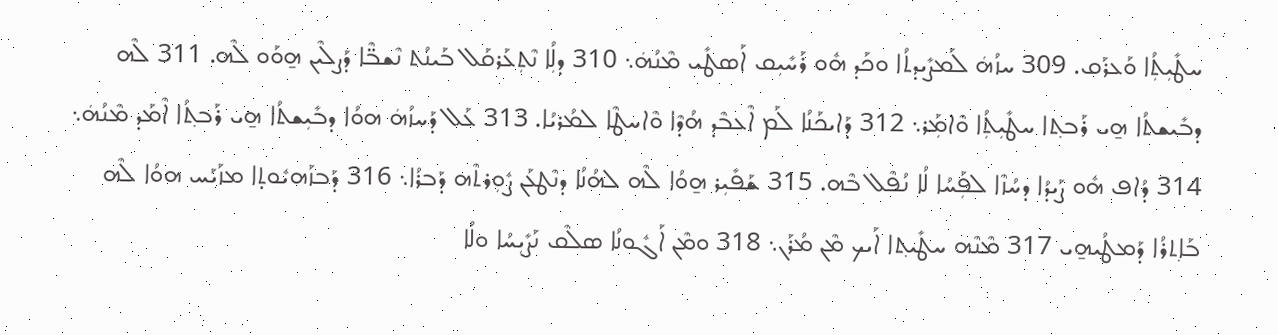ܚܛܺܝܼܬܼܳܐ ܘܰܥܪܰܩ. 309 ܚܙܳܗܿ ܠܰܡܨܺܝܕܬܳܐ ܘܟܰܕ ܗܽܘ ܪܰܚܺܝܼܩ ܐܰܣܛܺܝ ܡܶܢܳܗܿ܆ 310 ܕܠܼܳܐ ܢܶܬܼܥܰܪܩܰܠ ܒܰܝܢܳܬ ܢܶܫܒ̈ܶܐ ܕܰܨܠܶܝܢ ܗ̱ܘܰܘ ܠܶܗ. 311 ܠܶܗ ܕܒܺܝܫܬܳܐ ܗ̱ܝ ܪܰܒܬ݂ܐ ܚܛܺܝܼܬܼܳܐ ܘܶܐܡܼܰܪ܆ 312 ܕܰܐܝܟܰܢܳܐ ܠܰܡ ܐܶܥܒܶܕ ܗܳܕܶܐ ܘܶܐܚܛܶܐ ܠܡܳܪܝܳܐ. 313 ܥܰܠ ܕܰܚܙܳܗܿ ܗܘܳܐ ܕܒܺܝܼܫܬܳܐ ܗ̱ܝ ܪܰܒܬ݂ܳܐ ܐܶܡܰܕ ܡܶܢܳܗܿ܆ 314 ܕܳܐܦ ܗܽܘ ܨܰܝܕܳܐ ܕܚܳܙܶܐ ܠܦܼܰܚܳܐ ܠܳܐ ܢܳܦܶܠ ܒܶܗ. 315 ܫܰܦܺܝܼܪ ܗ̱ܘܳܐ ܠܶܗ ܠܗܳܢܳܐ ܕܢܶܛܥܰܢ ܨܽܘܼܪܬܶܗ ܕܰܒܪܳܐ܆ 316 ܕܰܒܙܰܗܝܽܘܬ̣ܐ ܡܙܰܝܰܚ ܗܘܳܐ ܠܶܗ ܒܰܐܬ݂ܪܳܐ ܕܰܡܛܳܝܗ̱ܝ 317 ܡܶܢܶܗ ܚܛܺܝܬ݂ܐ ܐܰܝܟ ܡܶܢ ܡܳܪܰܢ܆ 318 ܘܡܶܢ ܐܰܓܽܘܢܳܐ ܣܠܶܩ ܢܰܨܺܝܼܚܳܐ ܘܠܳܐ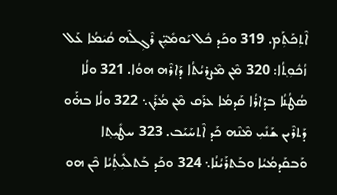ܐܶܬܼܟܰܬܼܰܡ. 319 ܘܟܰܕ ܟܽܠ ܝܰܘܡܺܝܼ̈ܢ ܪܶܓܼܠܶܗ ܩܳܝܿܡܳܐ ܥܰܠ ܙܳܟܽܘܼܬ݂ܳܐ: 320 ܡܶܢ ܡܶܨܪܝܳܬܳܐ ܕܰܐܪܶܗ ܗܘܳܐ. 321 ܘܠܳܐ ܣܳܛܳܢܳܐ ܒܕܰܐܪܳܐ ܩܰܕܡܳܐ ܥܪܰܩ ܡܶܢ ܡܳܪܰܢ܆ 322 ܘܠܳܐ ܒܗ̇ܰܘ ܕܰܬܪܶܝܢ ܫܰܢܺܝܼ ܡܶܢܶܗ ܟܰܕ ܐܶܬܚܰܝܰܒ. 323 ܚܛܺܝܼܬ݂ܐ ܘܰܒܩܰܕܡܳܝܳܐ ܘܒܰܬܪܰܝܳܢܳܐ܆ 324 ܘܟܰܕ ܒܰܬܠܺܝܼܬܼܳܝܳܐ ܟܶܢ ܗܘ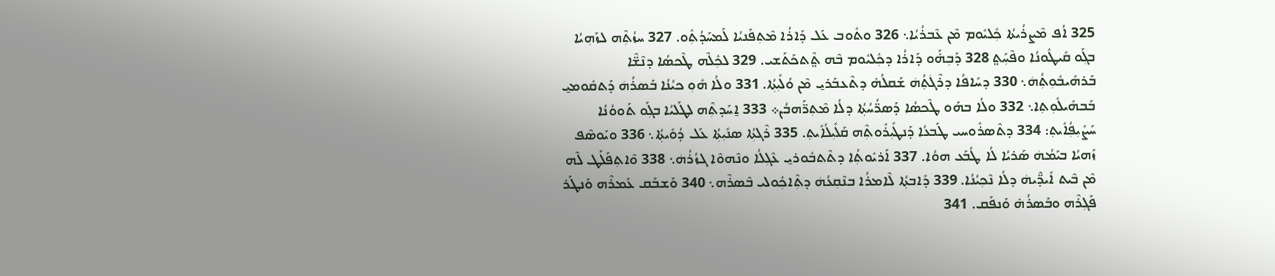325 ܐܳܦ ܡܶܨܪܳܝܬܳܐ ܟܼܽܠܝܽܘܡ ܡܶܢ ܥܶܒܪܳܝܳܐ܆ 326 ܘܬܽܘܒ ܥܰܠ ܕܰܐܪܳܐ ܡܶܬܼܦܰܢܝܳܐ ܠܰܡܚܰܕܳܬܼܽܘ. 327 ܚܙܳܬܼܶܗ ܠܙܰܗܼܝܳܐ ܒܓܼܰܘ ܩܺܝܛܽܘܢܳܐ ܘܦܶܚܼܰܬ݀ 328 ܕܰܒܼܗ̇ܰܘ ܕܰܐܪܳܐ ܕܟܼܽܠܝܽܘܡ ܒܶܗ ܬ݀ܶܬܟܰܬܰܫܝ. 329 ܠܟܼܽܠܶܗ ܛܶܟܣܳܐ ܕܢܶܫ̈ܶܐ ܒܰܪܗܺܝܒܽܘܼܬܼܳܗܿ܆ 330 ܕܚܺܐܦܳܐ ܕܪܶܓܿܬ݂ܳܗܿ ܫܰܩܠܳܗ̇ ܕܬܶܥܒܰܪܝ̱ ܡܶܢ ܘܳܠܺܝܼܬܼܳܐ. 331 ܘܠܳܐ ܗܽܘܼ ܟܝܳܢܳܐ ܒܰܣܪܳܗܿ ܕܰܬܩܽܘܡܝ̱ ܒܰܒܗܺܝܠܽܘܼܬ݂ܐ܆ 332 ܘܠܳܐ ܒܗܰܘ ܛܶܟܣܳܐ ܕܰܣܪ̈ܳܚܳܬ݂ܳܐ ܕܠܳܐ ܡܶܬܼܪ̈ܰܗܒܳܢ܀ 333 ܐ̱ܚܰܕܬܼܶܗ ܠܛܰܠܝܳܐ ܒܓܼܰܘ ܬܰܘܘܳܢܳܐ ܚܰܨܺܝܼܦܼܳܐܺܝܬ݂: 334 ܕܬܶܣܪܽܘܚܝ ܛܰܒܥܳܐ ܕܰܢܛܺܝܼܪܽܘܬܼܶܗ ܩܰܠܺܝܼܠܳܐܺܝܬ݂. 335 ܪܶܓܬܼܳܐ ܣܢܺܝܼܬܼܳܐ ܥܰܠ ܕܳܘܺܝܬ݂ܳܐ܆ 336 ܘܝܰܘܣܶܦ ܙܰܗܝܳܐ ܒܝܰܡܳܗܿ ܣܰܪܝܳܐ ܠܳܐ ܛܳܒܰܥ ܗܘܳܐ. 337 ܐܰܪܝܽܘܬܼܳܐ ܕܬܶܬܒܽܘܪܝ̱ ܥܶܓܼܠܳܐ ܘܢܶܗܘܶܐ ܓܙܳܪܳܗܿ܆ 338 ܘܶܐܬܼܦܰܠܰܛ ܠܶܗ ܡܶܢ ܒܶܝܬ ܐܺܝܕ̈ܶܝܗܿ ܕܠܳܐ ܢܶܟܼܝܳܢܳܐ. 339 ܕܺܐܒܬ݂ܳܐ ܠܶܐܡܪܳܐ ܒܢܶܩܼܥܳܗܿ ܕܬܼܶܐܟܼܽܘܠܝ ܒܶܣܪܶܗ܆ 340 ܘܰܫܒܰܩ ܥܰܡܪܶܗ ܘܰܢܛܰܪ ܦܰܓܼܪܶܗ ܘܒܰܣܪܳܗ̇ ܘܰܢܦܰܩ. 341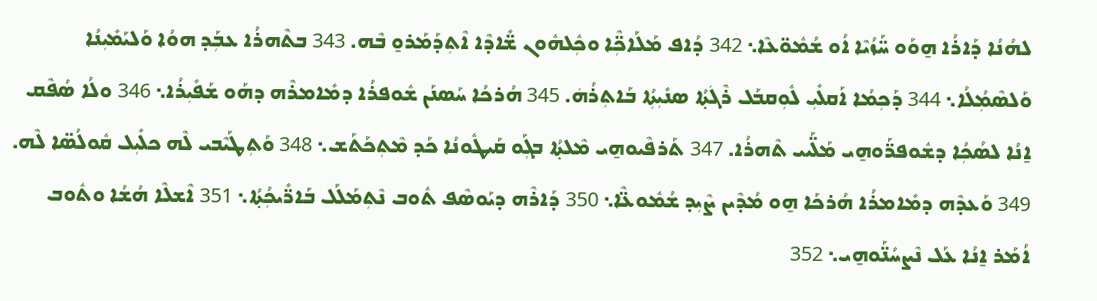ܠܗܳܢܳܐ ܕܰܐܪܳܐ ܗ̱ܘܰܘ ܚ̈ܰܙܳܝܶܐ ܐܳܘ ܫܳܡܽܘ̈ܥܶܐ܆ 342 ܕܳܐܦ ܡܰܠܰܐܟܼ̈ܶܐ ܘܟܼܽܠܗܽܘܢ ܫ̈ܺܐܕܶܐ ܐܶܬܼܕܰܡܰܪܘ̱ ܒܶܗ. 343 ܒܬܶܗܪܳܐ ܥܒܼܰܕ ܗܘܳܐ ܘܰܠܝܰܡܺܝܼܢܳܐ ܘܰܠܣܶܡܼܳܠܳܐ܆ 344 ܕܰܟܼܡܳܐ ܐܰܩܠܺܝܼ ܠܽܘܼܩܒܰܠ ܪܶܓܿܬ݂ܳܐ ܣܢܺܝܼܬܼܳܐ ܒܰܐܬܼܪܳܗܿ. 345 ܗܳܪܟܳܐ ܚܰܣܢܰܢ ܫܽܘܦܪܳܐ ܕܡܺܐܡܪܶܗ ܕܗܰܘ ܫܰܦܺܝܼܪܳܐ܆ 346 ܘܠܳܐ ܣܳܦܶܩ ܐ̱ܢܳܐ ܠܣܳܟܼܳܐ ܕܫܽܘܦܪ̈ܰܘܗ̱ܝ ܡܰܠ̈ܰܝܝ ܬܶܗܪܳܐ. 347 ܬܰܪܦܶܝܘܗ̱ܝ ܡܶܠܬ݂ܳܐ ܒܓܼܰܘ ܩܰܝܛܽܘܢܳܐ ܟܰܕ ܡܶܬܼܟܰܬܰܫ܆ 348 ܘܰܬܼܛܰܝܶܒܝ ܠܶܗ ܟܠܺܝܼܠ ܩܽܘܠܳܣ̈ܐ ܠܶܗ. 349 ܘܰܥܕܶܗ ܕܡܺܐܡܪܳܐ ܗܳܪܟܰܐ ܗ̱ܘ ܡܳܕܶܝܢ ܨܶܝܼܕ ܫܳܡܽܘܥ̈ܶܐ܆ 350 ܕܰܐܪܶܗ ܕܝܰܘܣܶܦ ܬܽܘܒ ܢܶܬܼܡܰܠܰܠ ܒܰܐܪ̈ܺܝܟܼܳܬ݂ܳܐ܆ 351 ܐܶܫܠܶܐ ܗܳܫܳܐ ܘܬܽܘܒ ܐܳܡܰܪ ܐ̱ܢܳܐ ܥܰܠ ܢܶܨܚܳܢ̈ܰܘܗ̱ܝ܆ 352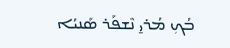ܒܳܟܼ ܡܳܪܝ̱ ܢܶܫܦܰܪ ܣܰܢܝܳܐ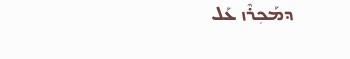ܕܡܰܟܼܪܶܙ ܥܰܠ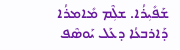ܫܰܦܺܝܼܪܳܐ. ܫܠܼܶܡ ܡܺܐܡܪܳܐ ܕܰܐܪܒܥܳܐ ܕܥܰܠ ܝܰܘܣܶܦ